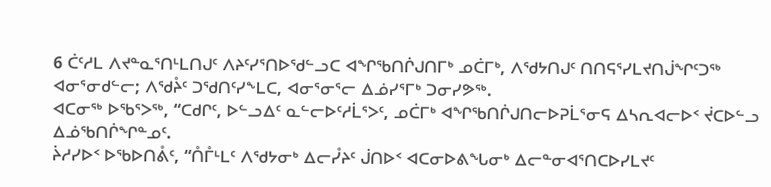6 ᑖᑦᓱᒪ ᐱᔪᓐᓇᕐᑎᒻᒪᑎᒍᑦ ᐱᔨᑦᓯᕐᑎᐅᖁᓪᓗᑕ ᐊᖏᖃᑎᒌᒍᑎᒥᒃ ᓄᑖᒥᒃ, ᐱᖁᔭᑎᒍᑦ ᑎᑎᕋᕐᓯᒪᔪᑎᒎᖏᑦᑐᖅ ᐊᓂᕐᓂᑯᓪᓕ; ᐱᖁᔧᑦ ᑐᖁᑎᑦᓯᖕᒪᑕ, ᐊᓂᕐᓂᕐᓕ ᐃᓅᓯᕐᒥᒃ ᑐᓂᓯᕗᖅ.
ᐊᑕᓂᖅ ᐅᖃᕐᐳᖅ, “ᑕᑯᒋᑦ, ᐅᓪᓗᐃᑦ ᓇᓪᓕᐅᑦᓱᒫᕐᐳᑦ, ᓄᑖᒥᒃ ᐊᖏᖃᑎᒌᒍᑎᓕᐅᕈᒫᕐᓂᕋ ᐃᓴᕆᐊᓕᐅᑉ ᔫᑕᐅᓪᓗ ᐃᓅᖃᑎᒌᖏᓐᓄᑦ.
ᔩᓱᓯᐅᑉ ᐅᖃᐅᑎᕔᑦ, “ᑍᒤᒻᒪᑦ ᐱᖁᔭᓂᒃ ᐃᓕᓮᔨᑦ ᒎᑎᐅᑉ ᐊᑕᓂᐅᕕᖓᓂᒃ ᐃᓕᓐᓂᐊᕐᑎᑕᐅᓯᒪᔪᑦ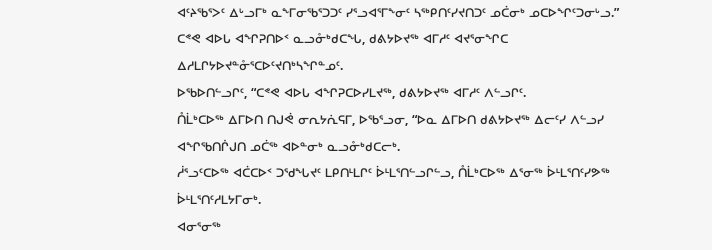ᐊᑦᔨᖃᕐᐳᑦ ᐃᒡᓗᒥᒃ ᓇᖕᒥᓂᖃᕐᑐᑐᑦ ᓯᕐᓗᐊᕐᒥᖕᓂᑦ ᓴᖅᑭᑎᑦᓯᔪᑎᑐᑦ ᓄᑖᓂᒃ ᓄᑕᐅᖏᑦᑐᓂᒡᓗ.”
ᑕᕝᕙ ᐊᐅᒐ ᐊᖏᕈᑎᐅᑉ ᓇᓗᓁᒃᑯᑕᖓ, ᑯᕕᔭᐅᔪᖅ ᐊᒥᓱᑦ ᐊᔪᕐᓂᖏᑕ ᐃᓱᒪᒋᔭᐅᔪᓐᓁᕐᑕᐅᑦᔪᑎᒃᓴᖏᓐᓄᑦ.
ᐅᖃᐅᑎᓪᓗᒋᑦ, “ᑕᕝᕙ ᐊᐅᒐ ᐊᖏᕈᑕᐅᓯᒪᔪᖅ, ᑯᕕᔭᐅᔪᖅ ᐊᒥᓱᑦ ᐱᓪᓗᒋᑦ.
ᑍᒫᒃᑕᐅᖅ ᐃᒥᐅᑎ ᑎᒍᕚ ᓂᕆᔭᕇᕋᒥ, ᐅᖃᕐᓗᓂ, “ᐅᓇ ᐃᒥᐅᑎ ᑯᕕᔭᐅᔪᖅ ᐃᓕᑦᓯ ᐱᓪᓗᓯ ᐊᖏᖃᑎᒌᒍᑎ ᓄᑖᖅ ᐊᐅᓐᓂᒃ ᓇᓗᓁᒃᑯᑕᓕᒃ.
ᓲᕐᓗᑦᑕᐅᖅ ᐊᑖᑕᐅᑉ ᑐᖁᖓᔪᑦ ᒪᑭᑎᒻᒪᒋᑦ ᐆᒻᒪᕐᑎᓪᓗᒋᓪᓗ, ᑍᒫᒃᑕᐅᖅ ᐃᕐᓂᖅ ᐆᒻᒪᕐᑎᑦᓯᕗᖅ ᐆᒻᒪᕐᑎᑦᓱᒪᔭᒥᓂᒃ.
ᐊᓂᕐᓂᖅ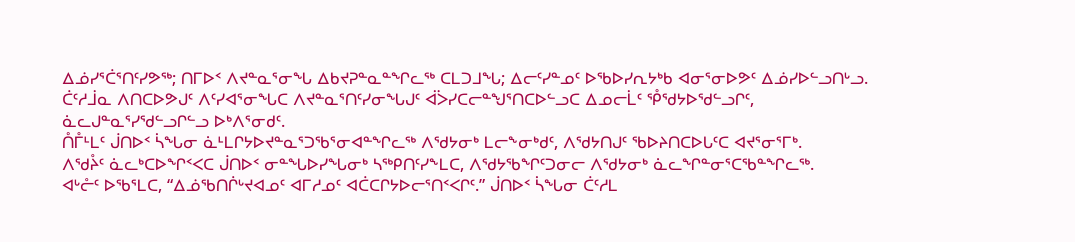ᐃᓅᓯᕐᑖᕐᑎᑦᓯᕗᖅ; ᑎᒥᐅᑉ ᐱᔪᓐᓇᕐᓂᖓ ᐃᑲᔪᕈᓐᓇᓐᖏᓚᖅ ᑕᒪᑐᒧᖓ; ᐃᓕᑦᓯᓐᓄᑦ ᐅᖃᐅᓯᕆᔭᒃᑲ ᐊᓂᕐᓂᐅᕗᑦ ᐃᓅᓯᐅᓪᓗᑎᒡᓗ.
ᑖᑦᓱᒨᓇ ᐱᑎᑕᐅᕗᒍᑦ ᐱᑦᓯᐊᕐᓂᖓᑕ ᐱᔪᓐᓇᕐᑎᑦᓯᓂᖓᒍᑦ ᐋᐴᓯᑕᓕᓐᖑᕐᑎᑕᐅᓪᓗᑕ ᐃᓄᓕᒫᑦ ᕾᖁᔭᐅᖁᓪᓗᒋᑦ, ᓈᓚᒍᓐᓇᕐᓯᖁᓪᓗᒋᓪᓗ ᐅᒃᐱᕐᓂᑯᑦ.
ᑍᒤᒻᒪᑦ ᒎᑎᐅᑉ ᓵᖓᓂ ᓈᒻᒪᒋᔭᐅᔪᓐᓇᕐᑐᖃᕐᓂᐊᓐᖏᓚᖅ ᐱᖁᔭᓂᒃ ᒪᓕᖕᓂᒃᑯᑦ, ᐱᖁᔭᑎᒍᑦ ᖃᐅᔨᑎᑕᐅᒐᑦᑕ ᐊᔪᕐᓂᕐᒥᒃ.
ᐱᖁᔧᑦ ᓈᓚᒃᑕᐅᖏᑉᐸᑕ ᒎᑎᐅᑉ ᓂᓐᖓᐅᓯᖓᓂᒃ ᓴᖅᑭᑎᑦᓯᖕᒪᑕ, ᐱᖁᔭᖃᖏᑦᑐᓂᓕ ᐱᖁᔭᓂᒃ ᓈᓚᖏᓐᓂᕐᑕᖃᓐᖏᓚᖅ.
ᐊᒡᓔᑦ ᐅᖃᕐᒪᑕ, “ᐃᓅᖃᑎᒌᒡᔪᐊᓄᑦ ᐊᒥᓱᓄᑦ ᐊᑖᑕᒋᔭᐅᓕᕐᑎᑉᐸᒋᑦ.” ᒎᑎᐅᑉ ᓵᖓᓂ ᑖᑦᓱᒪ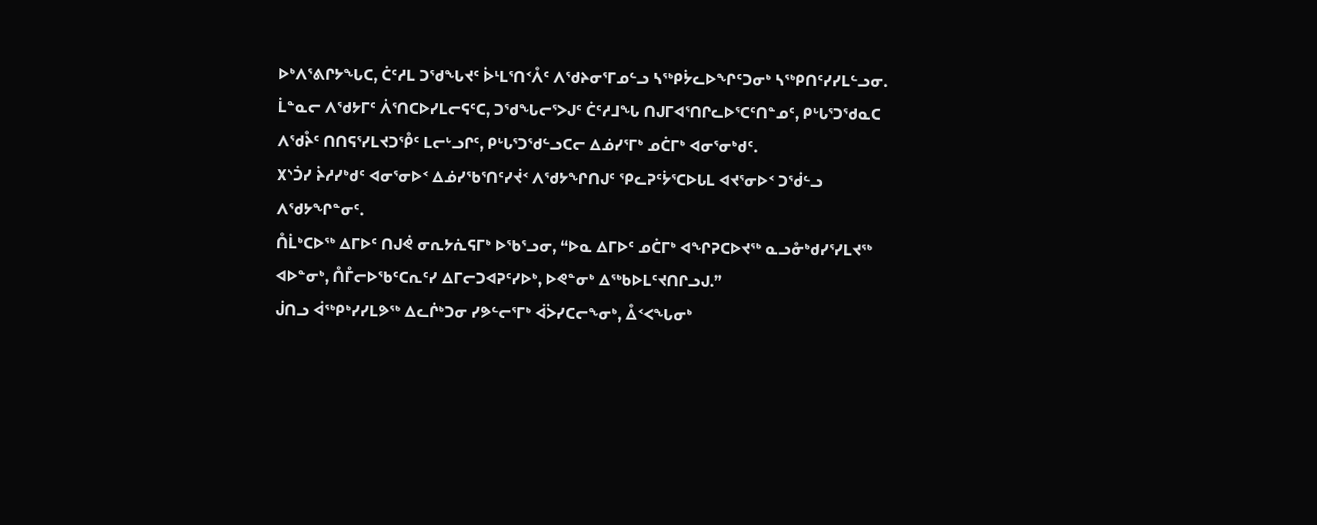ᐅᒃᐱᕐᕕᒋᔭᖓᑕ, ᑖᑦᓱᒪ ᑐᖁᖓᔪᑦ ᐆᒻᒪᕐᑎᑉᐰᑦ ᐱᖁᔨᓂᕐᒥᓄᓪᓗ ᓴᖅᑭᔮᓚᐅᖏᑦᑐᓂᒃ ᓴᖅᑭᑎᑦᓯᓯᒪᓪᓗᓂ.
ᒫᓐᓇᓕ ᐱᖁᔭᒥᑦ ᐲᕐᑎᑕᐅᓯᒪᓕᕋᑦᑕ, ᑐᖁᖓᓕᕐᐳᒍᑦ ᑖᑦᓱᒧᖓ ᑎᒍᒥᐊᕐᑎᒋᓚᐅᕐᑕᑦᑎᓐᓄᑦ, ᑭᒡᒐᕐᑐᖁᓇᑕ ᐱᖁᔧᑦ ᑎᑎᕋᕐᓯᒪᔪᑐᕾᑦ ᒪᓕᒡᓗᒋᑦ, ᑭᒡᒐᕐᑐᖁᓪᓗᑕᓕ ᐃᓅᓯᕐᒥᒃ ᓄᑖᒥᒃ ᐊᓂᕐᓂᒃᑯᑦ.
᙭ᔅᑑᓯ ᔩᓱᓯᒃᑯᑦ ᐊᓂᕐᓂᐅᑉ ᐃᓅᓯᖃᕐᑎᑦᓯᔫᑉ ᐱᖁᔭᖏᑎᒍᑦ ᕿᓚᕈᑦᔮᕐᑕᐅᒐᒪ ᐊᔪᕐᓂᐅᑉ ᑐᖂᓪᓗ ᐱᖁᔭᖏᓐᓂᑦ.
ᑍᒫᒃᑕᐅᖅ ᐃᒥᐅᑦ ᑎᒍᕚ ᓂᕆᔭᕇᕋᒥᒃ ᐅᖃᕐᓗᓂ, “ᐅᓇ ᐃᒥᐅᑦ ᓄᑖᒥᒃ ᐊᖏᕈᑕᐅᔪᖅ ᓇᓗᓁᒃᑯᓯᕐᓯᒪᔪᖅ ᐊᐅᓐᓂᒃ, ᑍᒤᓕᐅᖃᑦᑕᕆᑦᓯ ᐃᒥᓕᑐᐊᕈᑦᓯᐅᒃ, ᐅᕙᓐᓂᒃ ᐃᖅᑲᐅᒪᑦᔪᑎᒋᓗᒍ.”
ᒎᑎᓗ ᐋᖅᑭᒃᓯᓯᒪᕗᖅ ᐃᓚᒌᒃᑐᓂ ᓯᕗᓪᓕᕐᒥᒃ ᐋᐴᓯᑕᓕᖕᓂᒃ, ᐂᑉᐸᖓᓂᒃ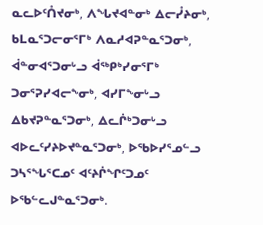ᓇᓚᐅᑦᑍᔪᓂᒃ, ᐱᖓᔪᐊᓐᓂᒃ ᐃᓕᓮᔨᓂᒃ, ᑲᒪᓇᕐᑐᓕᓂᕐᒥᒃ ᐱᓇᓱᐊᕈᓐᓇᕐᑐᓂᒃ, ᐋᓐᓂᐊᕐᑐᓂᒡᓗ ᐋᖅᑭᒃᓯᓂᕐᒥᒃ ᑐᓂᕐᕈᓯᐊᓕᖕᓂᒃ, ᐊᓯᒥᖕᓂᒡᓗ ᐃᑲᔪᕈᓐᓇᕐᑐᓂᒃ, ᐃᓚᒌᒃᑐᓂᒡᓗ ᐊᐅᓚᑦᓯᔨᐅᔪᓐᓇᕐᑐᓂᒃ, ᐅᖃᐅᓯᕐᓄᓪᓗ ᑐᓴᕐᖓᕐᑕᓄᑦ ᐊᑦᔨᒌᖏᑦᑐᓄᑦ ᐅᖃᓪᓚᒍᓐᓇᕐᑐᓂᒃ.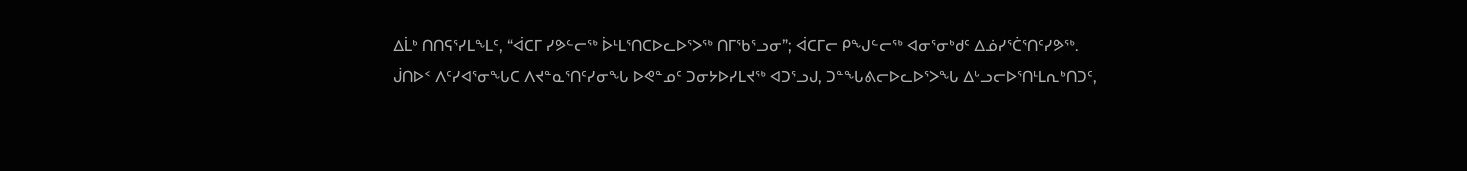ᐃᒫᒃ ᑎᑎᕋᕐᓯᒪᖕᒪᑦ, “ᐋᑕᒥ ᓯᕗᓪᓕᖅ ᐆᒻᒪᕐᑎᑕᐅᓚᐅᕐᐳᖅ ᑎᒥᖃᕐᓗᓂ”; ᐋᑕᒥᓕ ᑭᖑᓪᓕᖅ ᐊᓂᕐᓂᒃᑯᑦ ᐃᓅᓯᕐᑖᕐᑎᑦᓯᕗᖅ.
ᒎᑎᐅᑉ ᐱᑦᓯᐊᕐᓂᖓᑕ ᐱᔪᓐᓇᕐᑎᑦᓯᓂᖓ ᐅᕙᓐᓄᑦ ᑐᓂᔭᐅᓯᒪᔪᖅ ᐊᑐᕐᓗᒍ, ᑐᓐᖓᕕᓕᐅᓚᐅᕐᐳᖓ ᐃᒡᓗᓕᐅᕐᑎᒻᒪᕆᒃᑎᑐᑦ,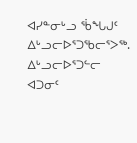ᐊᓯᓐᓂᒡᓗ ᖄᖓᒍᑦ ᐃᒡᓗᓕᐅᕐᑐᖃᓕᕐᐳᖅ. ᐃᒡᓗᓕᐅᕐᑐᓪᓕ ᐊᑐᓂᑦ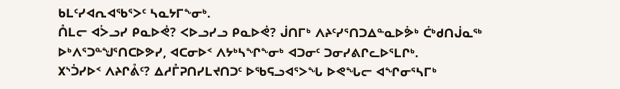ᑲᒪᑦᓯᐊᕆᐊᖃᕐᐳᑦ ᓴᓇᔭᒥᖕᓂᒃ.
ᑍᒪᓕ ᐊᐴᓗᓯ ᑭᓇᐅᕚ? ᐸᐅᓗᓯᓗ ᑭᓇᐅᕚ? ᒎᑎᒥᒃ ᐱᔨᑦᓯᕐᑎᑐᐃᓐᓇᐅᕘᒃ ᑖᒃᑯᑎᒎᓇᖅ ᐅᒃᐱᕐᑐᓐᖑᕐᑎᑕᐅᕗᓯ, ᐊᑕᓂᐅᑉ ᐱᔭᒃᓴᖏᖕᓂᒃ ᐊᑐᓂᑦ ᑐᓂᓯᕕᒋᓚᐅᕐᒪᒋᒃ.
᙭ᔅᑑᓯᐅᑉ ᐱᔨᒋᕔᑦ? ᐃᓱᒤᕈᑎᓯᒪᔪᑎᑐᑦ ᐅᖃᕋᓗᐊᕐᐳᖓ ᐅᕙᖓᓕ ᐊᖏᓂᕐᓴᒥᒃ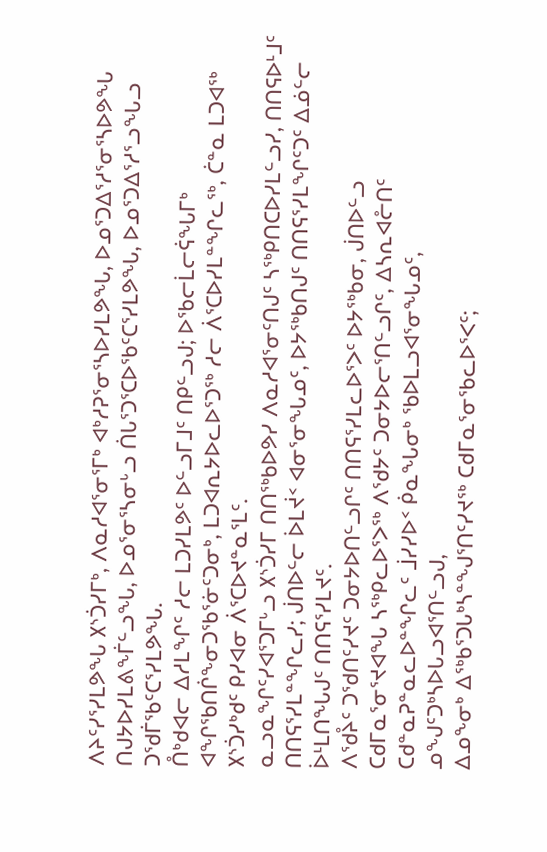ᐱᔨᑦᓯᕐᓯᒪᕗᖓ ᙭ᔅᑑᓯᒥᒃ, ᐱᓇᓱᐊᕐᓂᕐᒥᒃ ᐊᒃᓱᕈᕐᓂᕐᓴᐅᓯᒪᕗᖓ, ᐅᓄᕐᑐᐃᕐᓱᕐᓂᕐᓴᐅᕗᖓ ᑎᒍᔭᐅᓯᒪᕕᖕᒦᓪᓗᖓ, ᐅᓄᕐᓂᕐᓴᓂᒡᓗ ᑏᒐᕐᑐᕐᑕᐅᖃᑦᑕᕐᓯᒪᕗᖓ, ᐅᓄᕐᑐᐃᕐᓱᕐᓗᖓᓗ ᑐᖁᒦᖃᑦᑕᕐᓯᒪᕗᖓ.
ᑍᒃᑯᐊᓕ ᐃᓱᒪᖏᑦ ᓱᓕ ᒪᑐᓯᒪᕗᑦ ᐅᓪᓗᒥᒧᑦ ᑎᑭᓪᓗᒍ; ᐅᖃᓕᒫᓕᕌᖓᒥᒃ ᐊᖏᖃᑎᒌᖕᓂᑐᖃᕐᓃᑦᑐᓂᒃ, ᒪᑐᐊᕆᔭᐅᓚᐅᕐᑐᖅ ᓱᓕ ᐲᕐᑕᐅᓯᒪᓐᖏᓚᖅ, ᑖᓐᓇ ᒪᑐᐊᖅ ᙭ᔅᑑᓯᒃᑯᑦ ᑭᓯᐊᓂ ᐲᕐᑕᐅᔪᓐᓇᕐᒪᑦ.
ᓇᓗᓇᖏᑦᓯᐊᕐᑐᒥᒡᓗ ᙭ᔅᑑᓯᒥ ᑎᑎᖅᑲᐅᕗᓯ ᐱᓇᓱᐊᕐᓂᑦᑎᒍᑦ ᓴᖅᑭᑎᑕᐅᓯᒪᓪᓗᓯ, ᑎᑎᕋᐅᒻᒧᑦ ᑎᑎᕋᕐᓯᒪᓐᖏᓚᓯ; ᒎᑎᐅᓪᓕ ᐆᒪᔫᑉ ᐊᓂᕐᓂᖓᓄᑦ, ᐅᔭᖅᑲᑎᒍᑦ ᑎᑎᕋᕐᓯᒪᖏᑦᑐᑦ ᐃᓅᓪᓕ ᐆᒻᒪᑎᖓᒍᑦ ᑎᑎᕋᕐᓯᒪᔪᑦ.
ᐱᖁᔧᑦ ᑐᖁᑎᑦᓯᔪᑦ ᑐᓂᔭᐅᑎᓪᓗᒋᑦ ᑎᑎᕋᕐᓯᒪᓚᐅᕐᐳᑦ ᐅᔭᖅᑲᓂ, ᒎᑎᐅᓪᓗ ᑕᑯᒥᓇᕐᓂᕐᔪᐊᖓ ᓴᖅᑭᓚᐅᕐᐳᖅ ᐱᖁᔭᑦ ᑐᓂᔭᐅᓕᕐᑎᓪᓗᒋᑦ, ᐃᓴᕆᐊᓔᑎᑦ ᑕᑯᓐᓇᕈᓐᓇᓚᐅᓐᖏᓚᑦ ᒨᓯᓯᐅᑉ ᑮᓇᖓᓂᒃ ᖃᐅᒪᓗᐊᕐᓂᖓᓄᑦ, ᓄᖑᑦᑐᒃᓴᐅᒐᓗᐊᕐᑎᓪᓗᒍ,
ᐃᓄᖕᓂᒃ ᐃᖅᑲᕐᑐᒐᒃᓴᓐᖑᕐᑎᑦᓯᔪᖅ ᑕᑯᒥᓇᕐᓂᖃᓚᐅᕐᐸᑦ;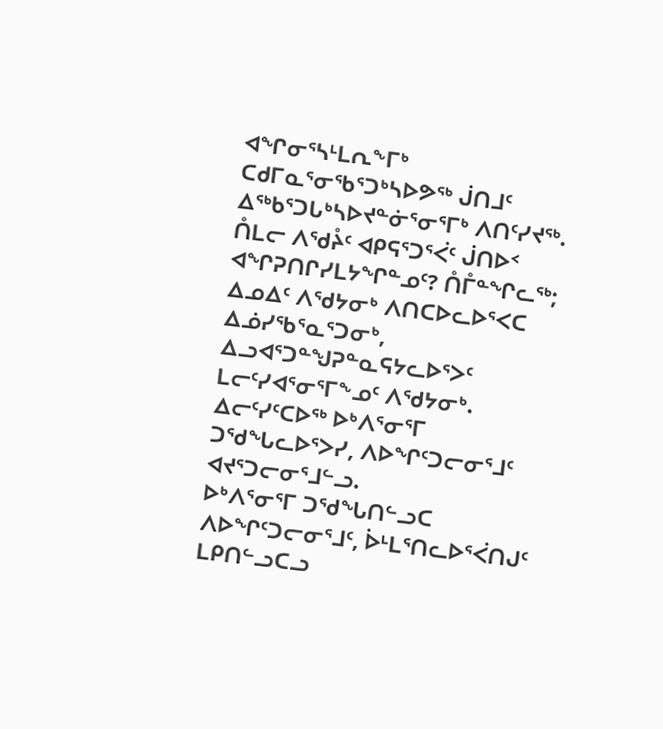ᐊᖏᓂᕐᓴᒻᒪᕆᖕᒥᒃ ᑕᑯᒥᓇᕐᓂᖃᕐᑐᒃᓴᐅᕗᖅ ᒎᑎᒧᑦ ᐃᖅᑲᕐᑐᒐᒃᓴᐅᔪᓐᓃᕐᓂᕐᒥᒃ ᐱᑎᑦᓯᔪᖅ.
ᑍᒪᓕ ᐱᖁᔧᑦ ᐊᑭᕋᕐᑐᕐᐹᑦ ᒎᑎᐅᑉ ᐊᖏᕈᑎᒋᓯᒪᔭᖏᓐᓄᑦ? ᑍᒤᓐᖏᓚᖅ; ᐃᓄᐃᑦ ᐱᖁᔭᓂᒃ ᐱᑎᑕᐅᓚᐅᕐᐸᑕ ᐃᓅᓯᖃᕐᓇᕐᑐᓂᒃ, ᐃᓗᐊᕐᑐᓐᖑᕈᓐᓇᕋᔭᓚᐅᕐᐳᑦ ᒪᓕᑦᓯᐊᕐᓂᕐᒥᖕᓄᑦ ᐱᖁᔭᓂᒃ.
ᐃᓕᑦᓯᑦᑕᐅᖅ ᐅᒃᐱᕐᓂᕐᒥ ᑐᖁᖓᓚᐅᕐᐳᓯ, ᐱᐅᖏᑦᑐᓕᓂᕐᒧᑦ ᐊᔪᕐᑐᓕᓂᕐᒧᓪᓗ.
ᐅᒃᐱᕐᓂᕐᒥ ᑐᖁᖓᑎᓪᓗᑕ ᐱᐅᖏᑦᑐᓕᓂᕐᒧᑦ, ᐆᒻᒪᕐᑎᓚᐅᕐᐹᑎᒍᑦ ᒪᑭᑎᓪᓗᑕᓗ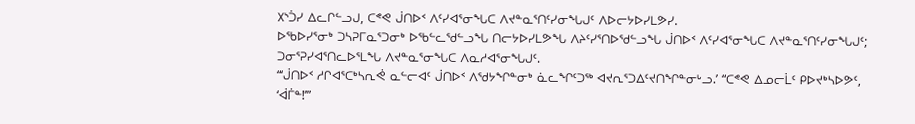᙭ᔅᑑᓯ ᐃᓚᒋᓪᓗᒍ, ᑕᕝᕙ ᒎᑎᐅᑉ ᐱᑦᓯᐊᕐᓂᖓᑕ ᐱᔪᓐᓇᕐᑎᑦᓯᓂᖓᒍᑦ ᐱᐅᓕᔭᐅᓯᒪᕗᓯ.
ᐅᖃᐅᓯᕐᓂᒃ ᑐᓴᕈᒥᓇᕐᑐᓂᒃ ᐅᖃᓪᓚᖁᓪᓗᖓ ᑎᓕᔭᐅᓯᒪᕗᖓ ᐱᔨᑦᓯᕐᑎᐅᖁᓪᓗᖓ ᒎᑎᐅᑉ ᐱᑦᓯᐊᕐᓂᖓᑕ ᐱᔪᓐᓇᕐᑎᑦᓯᓂᖓᒍᑦ; ᑐᓂᕐᕈᓯᐊᕐᑎᓚᐅᕐᒪᖓ ᐱᔪᓐᓇᕐᓂᖓᑕ ᐱᓇᓱᐊᕐᓂᖓᒍᑦ.
“‘ᒎᑎᐅᑉ ᓱᒋᐊᕐᑕᒃᓴᕆᕚ ᓇᓪᓕᐊᑦ ᒎᑎᐅᑉ ᐱᖁᔭᖏᓐᓂᒃ ᓈᓚᖏᑦᑐᖅ ᐊᔪᕆᕐᑐᐃᑦᔪᑎᖏᓐᓂᒡᓗ.’ “ᑕᕝᕙ ᐃᓄᓕᒫᑦ ᑭᐅᔪᒃᓴᐅᕗᑦ, ‘ᐋᒦᓐ!’”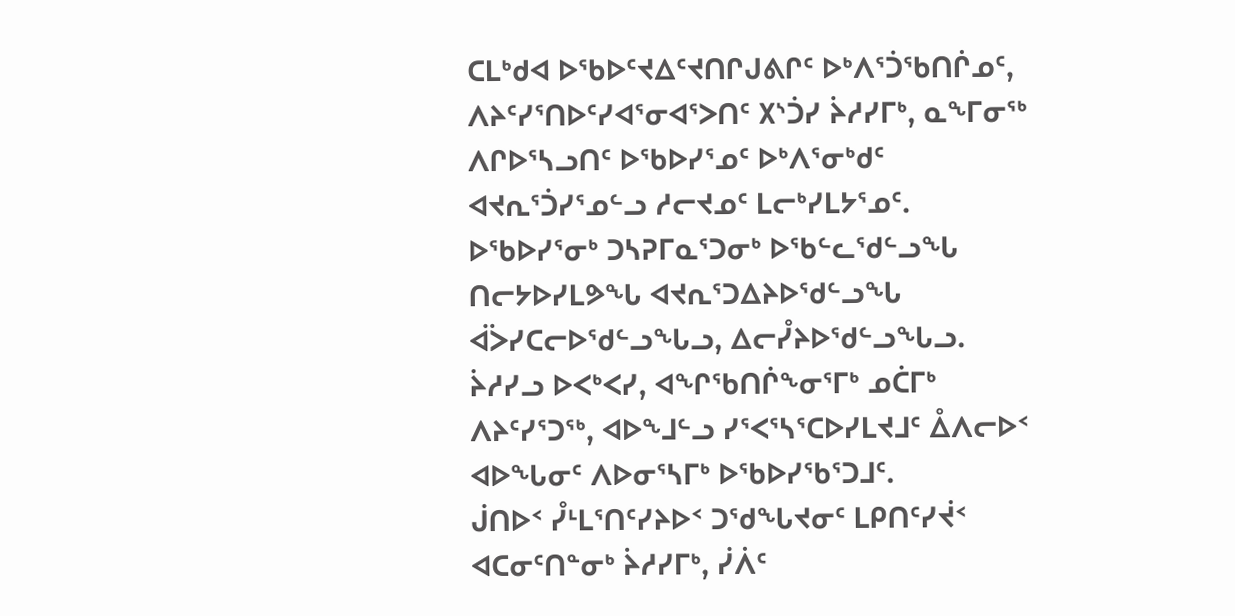ᑕᒪᒃᑯᐊ ᐅᖃᐅᑦᔪᐃᑦᔪᑎᒋᒍᕕᒋᑦ ᐅᒃᐱᕐᑑᖃᑎᒌᓄᑦ, ᐱᔨᑦᓯᕐᑎᐅᑦᓯᐊᕐᓂᐊᕐᐳᑎᑦ ᙭ᔅᑑᓯ ᔩᓱᓯᒥᒃ, ᓇᖕᒥᓂᖅ ᐱᒋᐅᕐᓴᓗᑎᑦ ᐅᖃᐅᓯᕐᓄᑦ ᐅᒃᐱᕐᓂᒃᑯᑦ ᐊᔪᕆᕐᑑᓯᕐᓄᓪᓗ ᓱᓕᔪᓄᑦ ᒪᓕᒃᓯᒪᔭᕐᓄᑦ.
ᐅᖃᐅᓯᕐᓂᒃ ᑐᓴᕈᒥᓇᕐᑐᓂᒃ ᐅᖃᓪᓚᖁᓪᓗᖓ ᑎᓕᔭᐅᓯᒪᕗᖓ ᐊᔪᕆᕐᑐᐃᔨᐅᖁᓪᓗᖓ ᐋᐴᓯᑕᓕᐅᖁᓪᓗᖓᓗ, ᐃᓕᓮᔨᐅᖁᓪᓗᖓᓗ.
ᔩᓱᓯᓗ ᐅᐸᒃᐸᓯ, ᐊᖏᖃᑎᒌᖕᓂᕐᒥᒃ ᓄᑖᒥᒃ ᐱᔨᑦᓯᕐᑐᖅ, ᐊᐅᖕᒧᓪᓗ ᓯᕐᐸᕐᓴᕐᑕᐅᓯᒪᔪᒧᑦ ᐂᐱᓕᐅᑉ ᐊᐅᖓᓂᑦ ᐱᐅᓂᕐᓴᒥᒃ ᐅᖃᐅᓯᖃᕐᑐᒧᑦ.
ᒎᑎᐅᑉ ᓮᒻᒪᕐᑎᑦᓯᔨᐅᑉ ᑐᖁᖓᔪᓂᑦ ᒪᑭᑎᑦᓯᔫᑉ ᐊᑕᓂᑦᑎᓐᓂᒃ ᔩᓱᓯᒥᒃ, ᓰᐲᑦ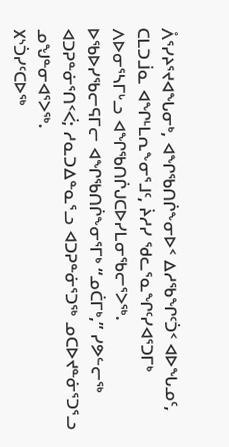ᐰᕐᓯᔨᕐᔪᐊᖓᓂᒃ, ᐊᖏᖃᑎᒌᖕᓂᐅᑉ ᐃᓱᖃᖏᑦᑑᑉ ᐊᐅᖓᓄᑦ,
ᑕᒪᑐᒨᓇ ᐊᖏᒻᒪᕆᖕᓂᕐᒧᑦ, ᔩᓱᓯ ᖁᓚᕐᓇᖏᑦᓯᐊᕐᑐᒥᒃ ᐱᐅᓂᕐᓴᒥᒡᓗ ᐊᖏᖃᑎᒌᒍᑕᐅᓯᒪᓂᖃᓕᕐᐳᖅ.
ᐅᖃᐅᓯᖃᓕᕋᒥᓕ ᐊᖏᖃᑎᒌᖕᓂᕐᒥᒃ “ᓄᑖᒥᒃ,” ᓯᕗᓪᓕᖅ ᐊᑐᕈᓐᓃᕐᑎᑉᐹ; ᓱᓇᑐᐃᓐᓇᕐᓗ ᐊᑐᕈᓐᓃᕐᑐᖅ ᓄᑕᐅᔪᓐᓃᕐᑐᕐᓗ ᓄᖑᓐᓂᐊᕐᐳᖅ.
᙭ᔅᑑᓯᑦᑕᐅᖅ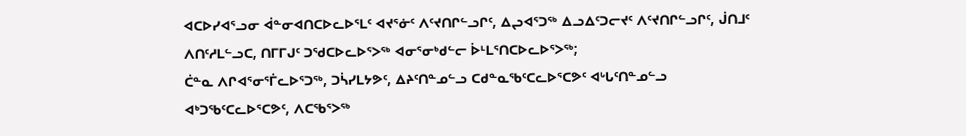ᐊᑕᐅᓯᐊᕐᓗᓂ ᐋᓐᓂᐊᑎᑕᐅᓚᐅᕐᒪᑦ ᐊᔪᕐᓃᑦ ᐱᑦᔪᑎᒋᓪᓗᒋᑦ, ᐃᖢᐊᕐᑐᖅ ᐃᓗᐃᑦᑐᓕᔪᑦ ᐱᑦᔪᑎᒋᓪᓗᒋᑦ, ᒎᑎᒧᑦ ᐱᑎᑦᓱᒪᓪᓗᑕ, ᑎᒥᒥᒍᑦ ᑐᖁᑕᐅᓚᐅᕐᐳᖅ ᐊᓂᕐᓂᒃᑯᓪᓕ ᐆᒻᒪᕐᑎᑕᐅᓚᐅᕐᐳᖅ;
ᑖᓐᓇ ᐱᒋᐊᕐᓂᕐᒦᓚᐅᕐᑐᖅ, ᑐᓵᓯᒪᔭᕗᑦ, ᐃᔨᑦᑎᓐᓄᓪᓗ ᑕᑯᓐᓇᖃᑦᑕᓚᐅᕐᑕᕗᑦ ᐊᒡᒐᑦᑎᓐᓄᓪᓗ ᐊᒃᑐᖃᑦᑕᓚᐅᕐᑕᕗᑦ, ᐱᑕᖃᕐᐳᖅ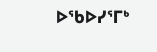ᐅᖃᐅᓯᕐᒥᒃ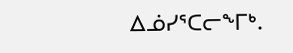ᐃᓅᓯᕐᑕᓕᖕᒥᒃ.